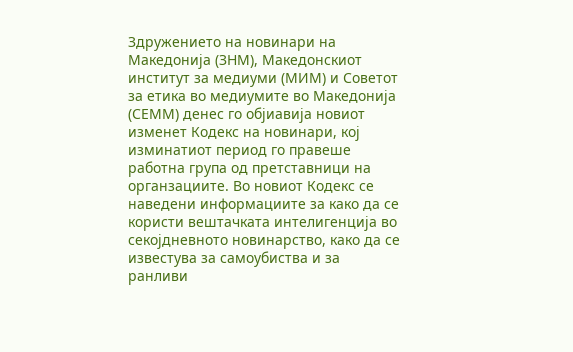Здружението на новинари на Македонија (ЗНМ), Македонскиот институт за медиуми (МИМ) и Советот за етика во медиумите во Македонија (СЕММ) денес го објиавија новиот изменет Кодекс на новинари, кој изминатиот период го правеше работна група од претставници на органзациите. Во новиот Кодекс се наведени информациите за како да се користи вештачката интелигенција во секојдневното новинарство, како да се известува за самоубиства и за ранливи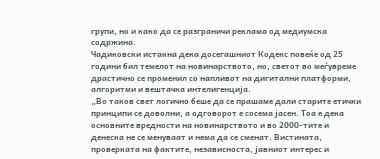групи, но и како да се разграничи реклама од медиумска содржина.
Чадиковски истакна дека досегашниот Кодекс повеќе од 25 години бил темелот на новинарството, но, светот во меѓувреме драстично се променил со напливот на дигитални платформи, алгоритми и вештачка интелигенција.
„Во таков свет логично беше да се прашаме дали старите етички принципи се доволни, а одговорот е сосема јасен. Тоа е дека основните вредности на новинарството и во 2000-тите и денеска не се менуваат и нема да се сменат. Вистината, проверката на фактите, независноста, јавниот интерес и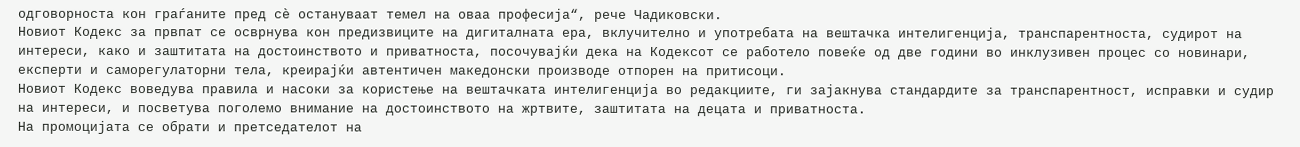одговорноста кон граѓаните пред сѐ остануваат темел на оваа професија“, рече Чадиковски.
Новиот Кодекс за првпат се осврнува кон предизвиците на дигиталната ера, вклучително и употребата на вештачка интелигенција, транспарентноста, судирот на интереси, како и заштитата на достоинството и приватноста, посочувајќи дека на Кодексот се работело повеќе од две години во инклузивен процес со новинари, експерти и саморегулаторни тела, креирајќи автентичен македонски производе отпорен на притисоци.
Новиот Кодекс воведува правила и насоки за користење на вештачката интелигенција во редакциите, ги зајакнува стандардите за транспарентност, исправки и судир на интереси, и посветува поголемо внимание на достоинството на жртвите, заштитата на децата и приватноста.
На промоцијата се обрати и претседателот на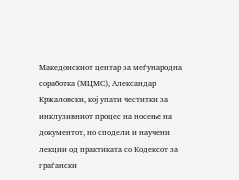Македонскиот центар за меѓународна соработка (МЦМС), Александар Кржаловски, кој упати честитки за инклузивниот процес на носење на документот, но сподели и научени лекции од практиката со Кодексот за граѓански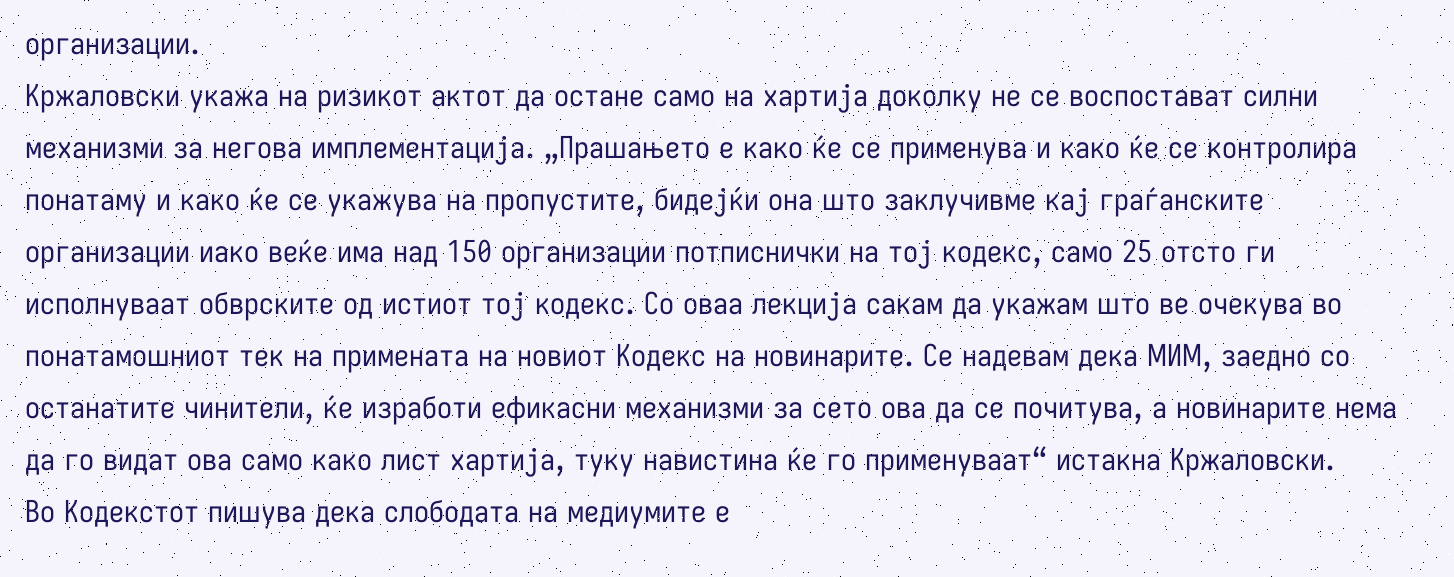организации.
Кржаловски укажа на ризикот актот да остане само на хартија доколку не се воспостават силни механизми за негова имплементација. „Прашањето е како ќе се применува и како ќе се контролира понатаму и како ќе се укажува на пропустите, бидејќи она што заклучивме кај граѓанските организации иако веќе има над 150 организации потписнички на тој кодекс, само 25 отсто ги исполнуваат обврските од истиот тој кодекс. Со оваа лекција сакам да укажам што ве очекува во понатамошниот тек на примената на новиот Кодекс на новинарите. Се надевам дека МИМ, заедно со останатите чинители, ќе изработи ефикасни механизми за сето ова да се почитува, а новинарите нема да го видат ова само како лист хартија, туку навистина ќе го применуваат“ истакна Кржаловски.
Во Кодекстот пишува дека слободата на медиумите е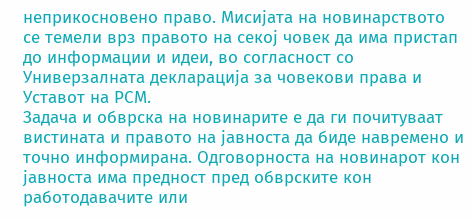неприкосновено право. Мисијата на новинарството се темели врз правото на секој човек да има пристап до информации и идеи, во согласност со Универзалната декларација за човекови права и Уставот на РСМ.
Задача и обврска на новинарите е да ги почитуваат вистината и правото на јавноста да биде навремено и точно информирана. Одговорноста на новинарот кон јавноста има предност пред обврските кон работодавачите или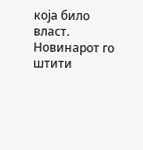која било власт. Новинарот го штити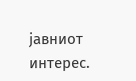јавниот интерес.